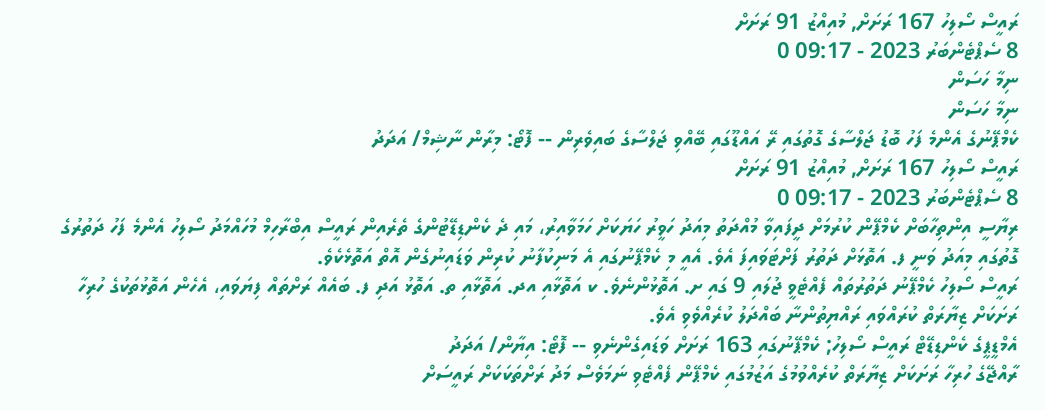ރައީސް ސޯލިހު 167 ރަށަށް, މުއިއްޒު 91 ރަށަށް
8 ސެޕްޓެންބަރު 2023 - 09:17 0
ނިމާ ހަސަން
ނިމާ ހަސަން
ކެމްޕޭނުގެ އެންމެ ފަހު ބޮޑު ޖަލްސާގެ ގޮތުގައި ރޭ އައްޑޫގައި ބޭއްވި ޖަލްސާގެ ބައިވެރިން -- ފޮޓޯ: މިރާން ނާޝިމް/ އަދަދު
ރައީސް ސޯލިހު 167 ރަށަށް, މުއިއްޒު 91 ރަށަށް
8 ސެޕްޓެންބަރު 2023 - 09:17 0
ރިޔާސީ އިންތިހާބަށް ކެމްޕޭން ކުރުމަށް ދީފައިވާ މުއްދަތު މިއަދު ހަވީރު ހަޔަކަށް ހަމަވާއިރު، މައި ދެ ކެންޑިޑޭޓުންގެ ތެރެއިން ރައީސް އިބްރާހިމް މުހައްމަދު ސޯލިހު އެންމެ ފަހު ދަތުރުގެ ގޮތުގައި މިއަދު ވަނީ ފ. އަތޮޅަށް ދަތުރު ފަށްޓަވައިފަ އެވެ. އެއީ މި ކެމްޕޭނުގައި އެ މަނިކުފާނު ކުރިން ވަޑައިނުގެން އޮތް އަތޮޅެކެވެ.
ރައީސް ސޯލިހު ކެމްޕޭނު ދަތުރުތައް ފެއްޓެވީ ޖުލައި 9 ގައި ށ. އަތޮޅުންނެވެ. ކ އަތޮޅާއި އދ. އަތޮޅާއި ތ. އަތޮޅު އަދި ފ. ބައެއް ރަށްތައް ފިޔަވައި، އެހެން އަތޮޅުތަކުގެ ހުރިހާ ރަށަކަށް ޒިޔާރަތް ކުރައްވައި ރައްޔިތުންނާ ބައްދަލު ކުރެއްވެވި އެވެ.
އެމްޑީޕީގެ ކެންޑިޑޭޓް ރައީސް ސޯލިހު; ކެމްޕޭނުގައި 163 ރަށަށް ވަޑައިގެންނެވި -- ފޮޓޯ: އިޔާން/ އަދަދު
ރާއްޖޭގެ ހުރިހާ ރަށަކަށް ޒިޔާރަތް ކުރެއްވުމުގެ އަޒުމުގައި ކެމްޕޭން ފެއްޓެވި ނަމަވެސް މަދު ރަށްތަކަކަށް ރައީސަށް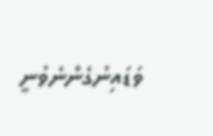ވަޑައިނުގެންނެވުނީ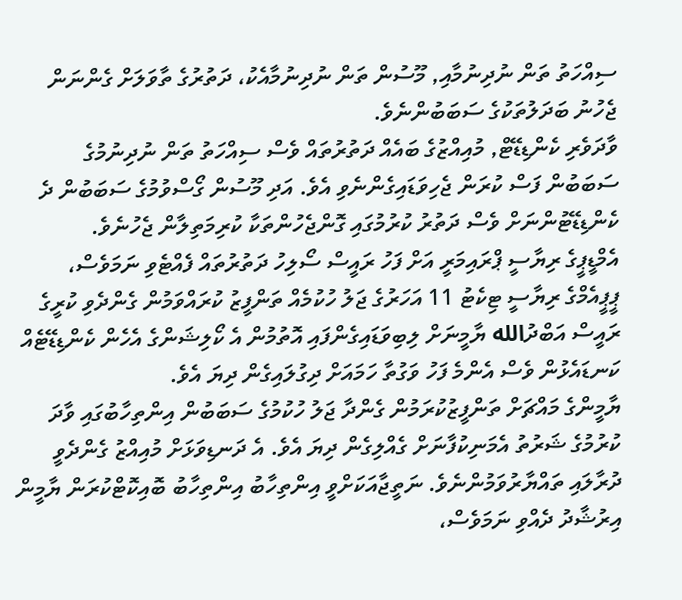ސިއްހަތު ތަން ނުދިނުމާއި, މޫސުން ތަން ނުދިނުމާއެކު، ދަތުރުގެ ތާވަލަށް ގެންނަން ޖެހުނު ބަދަލުތަކުގެ ސަބަބުންނެވެ.
ވާދަވެރި ކެންޑިޑޭޓް, މުއިއްޒުގެ ބައެއް ދަތުރުތައް ވެސް ސިއްހަތު ތަން ނުދިނުމުގެ ސަބަބުން ފަސް ކުރަން ޖެހިވަޑައިގެންނެވި އެވެ. އަދި މޫސުން ގޯސްވުމުގެ ސަބަބުން ދެ ކެންޑިޑޭޓުންނަށް ވެސް ދަތުރު ކުރުމުގައި ގޮންޖެހުންތަކާ ކުރިމަތިލާން ޖެހުނެވެ.
އެމްޑީޕީގެ ރިޔާސީ ޕްރައިމަރީ އަށް ފަހު ރައީސް ސޯލިހު ދަތުރުތައް ފެއްޓެވި ނަމަވެސް، ޕީޕީއެމްގެ ރިޔާސީ ޓިކެޓު 11 އަހަރުގެ ޖަލު ހުކުމެއް ތަންފީޒު ކުރައްވަމުން ގެންދެވި ކުރީގެ ރައީސް އަބްދުالله ޔާމީނަށް ލިބިވަޑައިގެންފައި އޮތުމުން އެ ކޯލިޝަންގެ އެހެން ކެންޑިޑޭޓެއް ކަނޑައެޅުން ވެސް އެންމެ ފަހު ވަގުތާ ހަމައަށް ދިގުލައިގެން ދިޔަ އެވެ.
ޔާމީންގެ މައްޗަށް ތަންފީޒުކުރަމުން ގެންދާ ޖަލު ހުކުމުގެ ސަބަބުން އިންތިހާބުގައި ވާދަ ކުރުމުގެ ޝަރުތު އެމަނިކުފާނަށް ގެއްލިގެން ދިޔަ އެވެ. އެ ދަނޑިވަޅަށް މުއިއްޒު ގެންދެވީ ދުރާލައި ތައްޔާރުވަމުންނެވެ. ނަތީޖާއަކަށްވީ އިންތިހާބު އިންތިހާބު ބޮއިކޮޓްކުރަން ޔާމީން އިރުޝާދު ދެއްވި ނަމަވެސް،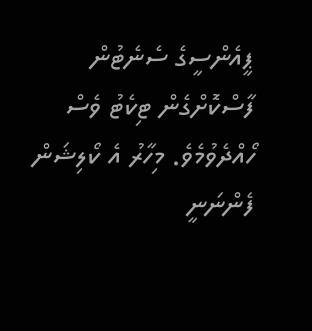ޕީއެންސީގެ ސެނެޓުން ފާސްކޮށްގެން ޓިކެޓު ވެސް ހޯއްދެވުމެވެ. މިހާރު އެ ކޯލިޝަން ފެންނަނީ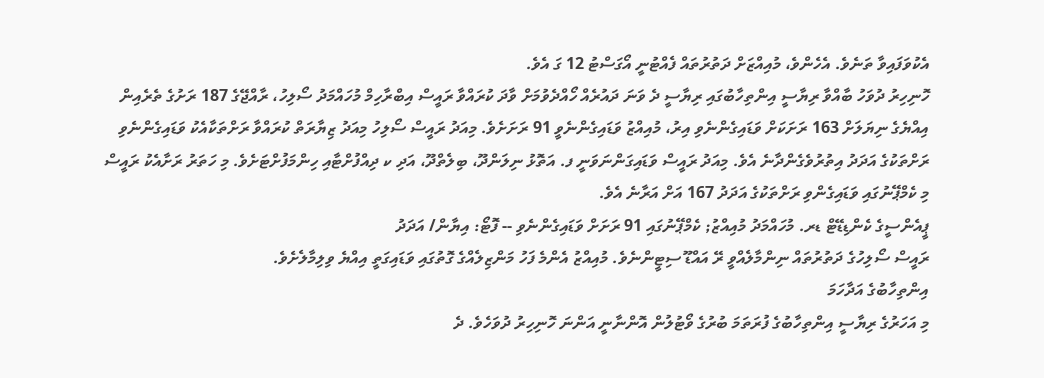އެކުވަފައިވާ ތަނެވެ. އެހެންވެ، މުއިއްޒަށް ދަތުރުތައް ފެއްޓުނީ އޯގަސްޓު 12 ގަ އެވެ.
ހޮނިހިރު ދުވަހު ބާއްވާ ރިޔާސީ އިންތިހާބުގައި ރިޔާސީ ދެ ވަނަ ދައުރެއް ހޯއްދެވުމަށް ވާދަ ކުރައްވާ ރައީސް އިބްރާހިމް މުހައްމަދު ސޯލިހު، ރާއްޖޭގެ 187 ރަށުގެ ތެރެއިން އިއްޔެގެ ނިޔަލަށް 163 ރަށަކަށް ވަޑައިގެންނެވި އިރު، މުއިއްޒު ވަޑައިގެންނެވީ 91 ރަށަށެވެ. މިއަދު ރައީސް ސޯލިހު މިއަދު ޒިޔާރަތް ކުރައްވާ ރަށްތަކާއެކު ވަޑައިގެންނެވި ރަށްތަކުގެ އަދަދު އިތުރުވެގެންދާނެ އެވެ. މިއަދު ރައީސް ވަޑައިގަންނަވަނީ ފ. އަތޮޅު ނިލަންދޫ، ބިލެތްދޫ، އަދި ކ ދިއްފުށްޓާއި ހިންމަފުށްޓަށެވެ. މި ހަތަރު ރަށާއެކު ރައީސް މި ކެމްޕޭނުގައި ވަޑައިގެންވި ރަށްތަކުގެ އަދަދު 167 އަށް އަރާނެ އެވެ.
ޕީއެންސީގެ ކެންޑިޑޭޓް ޑރ. މުހައްމަދު މުއިއްޒު; ކެމްޕޭނުގައި 91 ރަށަށް ވަޑައިގެންނެވި -- ފޮޓޯ: އިޔާން/ އަދަދު
ރައީސް ސޯލިހުގެ ދަތުރުތައް ނިންމާލެއްވީ ރޭ އައްޑޫ ސިޓީންނެވެ. މުއިއްޒު އެންމެ ފަހު މަންޒިލެއްގެ ގޮތުގައި ވަޑައިގަތީ އިއްޔެ ވިލިމާލެށެވެ.
އިންތިހާބުގެ އަދާހަމަ
މި އަހަރުގެ ރިޔާސީ އިންތިހާބުގެ ފުރަތަމަ ބުރުގެ ވޯޓުލުން އޮންނާނީ އަންނަ ހޮނިހިރު ދުވަހެވެ. ދެ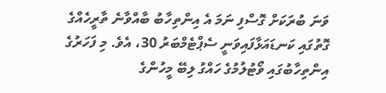ވަނަ ބުރަކަށް ގޮސްފި ނަމަ އެ އިންތިހާބު ބާއްވާނެ ތާރީހެއްގެ ގޮތުގައި ކަނޑައަޅާފައިވަނީ ސެޕްޓެމްބަރު 30، އެވެ. މި ފަހަރުގެ އިންތިހާބުގައި ވޯޓުލުމުގެ ހައްގު ލިބޭ މީހުންގެ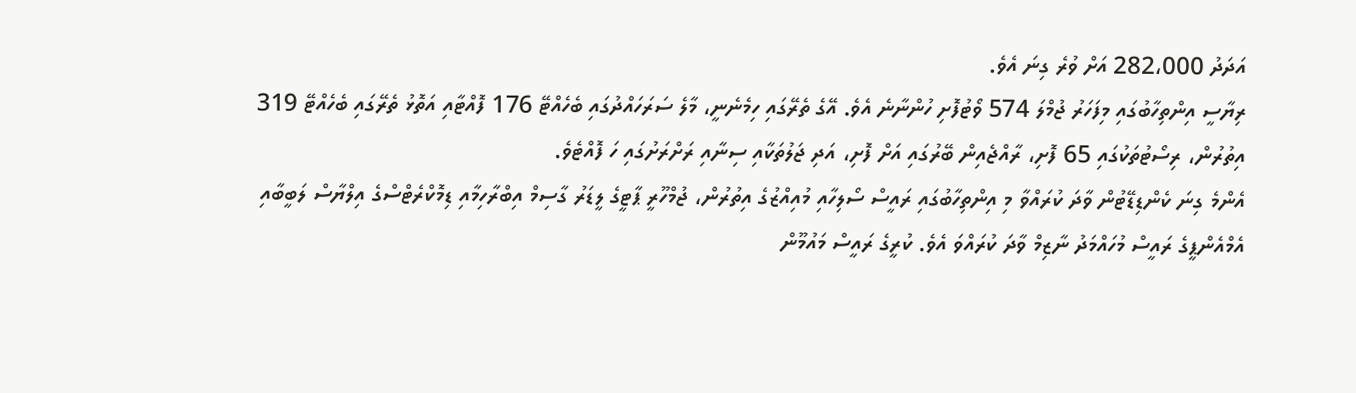އަދަދު 282،000 އަށް ވުރެ ގިނަ އެވެ.
ރިޔާސީ އިންތިހާބުގައި މިފަހަރު ޖުމްލަ 574 ވޯޓުފޮށި ހުންނާނެ އެވެ. އޭގެ ތެރޭގައި ހިމެނެނީ، މާލެ ސަރަހައްދުގައި ބެހެއްޓޭ 176 ފޮއްޓާއި އަތޮޅު ތެރޭގައި ބެހެއްޓޭ 319 އިތުރުން، ރިސޯޓުތަކުގައި 65 ފޮށި، ރާއްޖެއިން ބޭރުގައި އަށް ފޮށި، އަދި ޖަލުތަކާއި ސިނާއި ރަށްރަށުގައި ހަ ފޮއްޓެވެ.
އެންމެ ގިނަ ކެންޑިޑޭޓުން ވާދަ ކުރައްވާ މި އިންތިހާބުގައި ރައީސް ސޯލިހާއި މުއިއްޒުގެ އިތުރުން، ޖުމްހޫރީ ޕާޓީގެ ލީޑަރު ގާސިމް އިބްރާހިމާއި ޑިމޮކްރެޓްސްގެ އިލްޔާސް ލަބީބާއި އެމްއެންޕީގެ ރައީސް މުހައްމަދު ނާޒިމް ވާދަ ކުރައްވަ އެވެ. ކުރީގެ ރައީސް މައުމޫން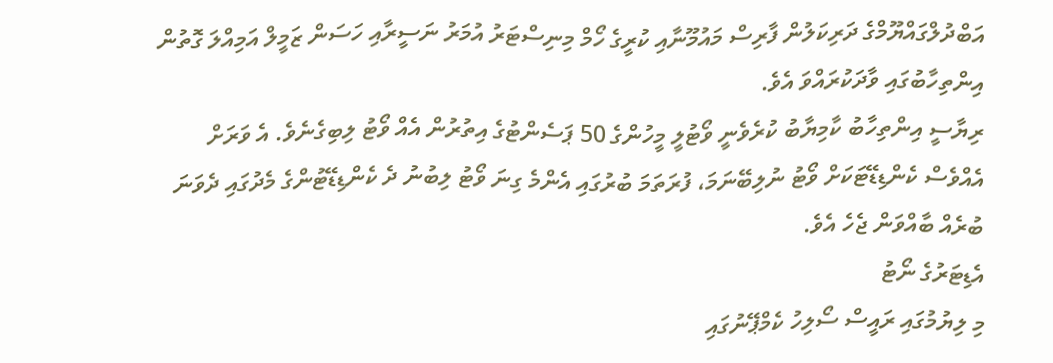އަބްދުލްގައްޔޫމްގެ ދަރިކަލުން ފާރިސް މައުމޫނާއި ކުރީގެ ހޯމް މިނިސްޓަރު އުމަރު ނަސީރާއި ހަސަން ޒަމީލް އަމިއްލަ ގޮތުން އިންތިހާބުގައި ވާދަކުރައްވަ އެވެ.
ރިޔާސީ އިންތިހާބު ކާމިޔާބު ކުރެވެނީ ވޯޓުލީ މީހުންގެ 50 ޕަސެންޓުގެ އިތުރުން އެއް ވޯޓު ލިބިގެނެވެ. އެ ވަރަށް އެއްވެސް ކެންޑިޑޭޓަކަށް ވޯޓު ނުލިބޭނަމަ، ފުރަތަމަ ބުރުގައި އެންމެ ގިނަ ވޯޓު ލިބުނު ދެ ކެންޑިޑޭޓުންގެ މެދުގައި ދެވަނަ ބުރެއް ބާއްވަން ޖެހެ އެވެ.
އެޑިޓަރުގެ ނޯޓު
މި ލިޔުމުގައި ރައީސް ސޯލިހު ކެމްޕޭނުގައި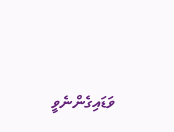ވަޑައިގެންނެވީ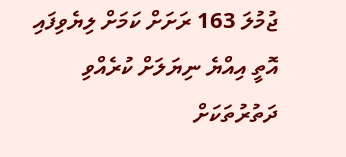ޖުމުލަ 163 ރަށަށް ކަމަށް ލިޔެވިފައި އޮތީ އިއްޔެ ނިޔަލަށް ކުރެއްވި ދަތުރުތަކަށް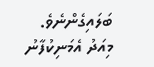ބަލައިގެންނެވެ. މިއަދު އެމަނިކުފާނު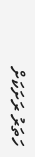ހަތަރު ރަށަކަށް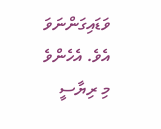ވަޑައިގަންނަވަ އެވެ. އެހެންވެ މި ރިޔާސީ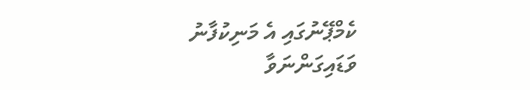ކެމްޕޭނުގައި އެ މަނިކުފާނު ވަޑައިގަންނަވާ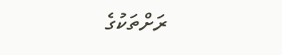ރަށްތަކުގެ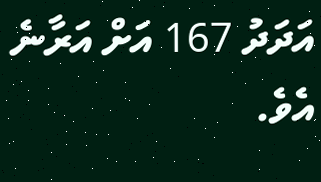އަދަދު 167 އަށް އަރާނެ އެވެ.